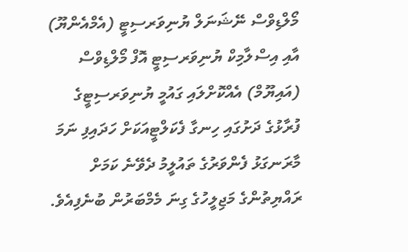މޯލްޑިވްސް ނޭޝަނަލް ޔުނިވަރސިޓީ (އެމްއެންޔޫ) އާއި އިސްލާމިކް ޔުނިވަރސިޓީ އޮފް މޯލްޑިވްސް (އައިޔޫމް) އެއްކޮށްލައި ގައުމީ ޔުނިވަރސިޓީގެ ފުރާޅުގެ ދަށުގައި ހިނގާ ފެކަލްޓީއަކަށް ހަދައިފި ނަމަ މާރަނގަޅު ފެންވަރުގެ ތައުލީމު ދެވޭނެ ކަމަށް ރައްޔިތުންގެ މަޖިލީހުގެ ގިނަ މެމްބަރުން ބުނެފިއެވެ.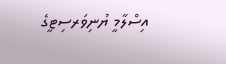އިސްލާމީ ޔުނިވަރސިޓީގެ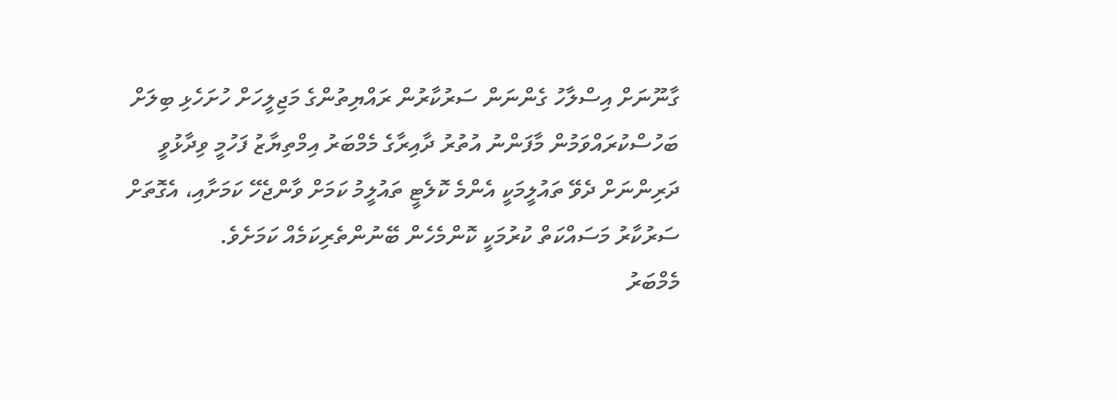ގާނޫނަށް އިސްލާހު ގެންނަން ސަރުކާރުން ރައްޔިތުންގެ މަޖިލީހަށް ހުށަހެޅި ބިލަށް ބަހުސްކުރައްވަމުން މާފަންނު އުތުރު ދާއިރާގެ މެމްބަރު އިމްތިޔާޒު ފަހުމީ ވިދާޅުވީ ދަރިންނަށް ދެވޭ ތައުލީމަކީ އެންމެ ކޮލެޓީ ތައުލީމު ކަމަށް ވާންޖެހޭ ކަމަށާއި، އެގޮތަށް ސަރުކާރު މަސައްކަތް ކުރުމަކީ ކޮންމެހެން ބޭނުންތެރިކަމެއް ކަމަށެވެ.
މެމްބަރު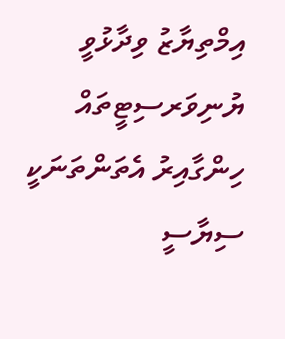އިމްތިޔާޒު ވިދާޅުވީ ޔުނިވަރސިޓީތައް ހިންގާއިރު އެތަންތަނަކީ ސިޔާސީ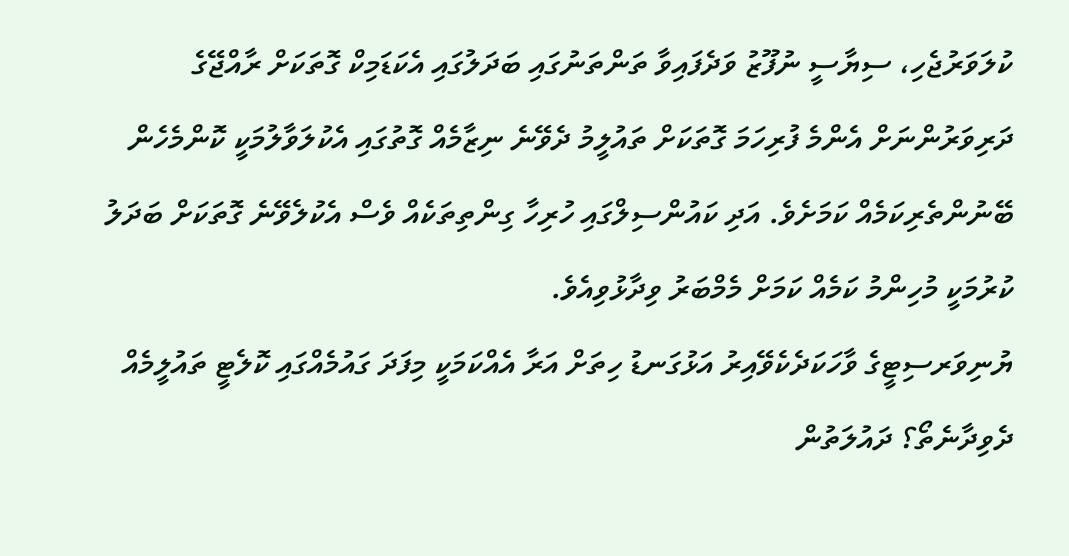ކުލަވަރުޖެހި، ސިޔާސީ ނުފޫޒު ވަދެފައިވާ ތަންތަނުގައި ބަދަލުގައި އެކަޑަމިކް ގޮތަކަށް ރާއްޖޭގެ ދަރިވަރުންނަށް އެންމެ ފުރިހަމަ ގޮތަކަށް ތައުލީމު ދެވޭނެ ނިޒާމެއް ގޮތުގައި އެކުލަވާލުމަކީ ކޮންމެހެން ބޭނުންތެރިކަމެއް ކަމަށެވެ. އަދި ކައުންސިލްގައި ހުރިހާ ގިންތިތަކެއް ވެސް އެކުލެވޭނެ ގޮތަކަށް ބަދަލު ކުރުމަކީ މުހިންމު ކަމެއް ކަމަށް މެމްބަރު ވިދާޅުވިއެވެ.
ޔުނިވަރސިޓީގެ ވާހަކަދެކެވޭއިރު އަޅުގަނޑު ހިތަށް އަރާ އެއްކަމަކީ މިފަދަ ގައުމެއްގައި ކޮލެޓީ ތައުލީމެއް ދެވިދާނެތޯ؟ ދައުލަތުން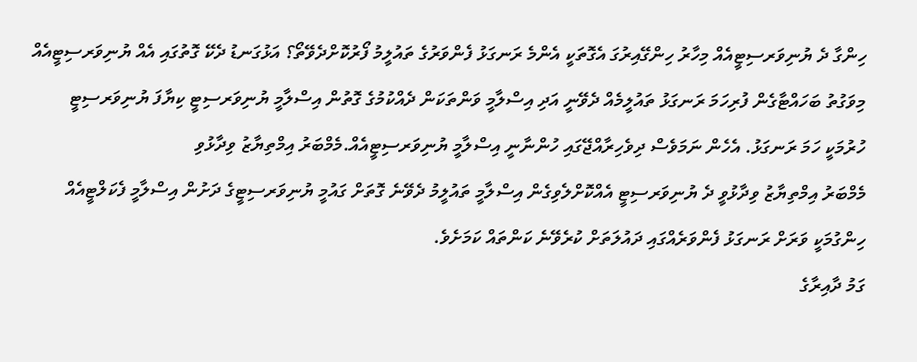ހިންގާ ދެ ޔުނިވަރސިޓީއެއް މިހާރު ހިންގޭއިރުގަ އެގޮތަކީ އެންމެ ރަނގަޅު ފެންވަރުގެ ތައުލީމު ފޯރުކޮށްދެވޭތޯ؟ އަޅުގަނޑު ދެކޭ ގޮތުގައި އެއް ޔުނިވަރސިޓީއެއް މިވަގުތު ބަހައްޓާގެން ފުރިހަމަ ރަނގަޅު ތައުލީމެއް ދެވޭނީ އަދި އިސްލާމީ ވަންތަކަން ދެއްކުމުގެ ގޮތުން އިސްލާމީ ޔުނިވަރސިޓީ ކިޔާފަ ޔުނިވަރސިޓީ ހުރުމަކީ ހަމަ ރަނގަޅު. އެހެން ނަމަވެސް ދިވެހިރާއްޖޭގައި ހުންނާނީ އިސްލާމީ ޔުނިވަރސިޓީއެއް.މެމްބަރު އިމްތިޔާޒު ވިދާޅުވި
މެމްބަރު އިމްތިޔާޒު ވިދާޅުވީ ދެ ޔުނިވަރސިޓީ އެއްކޮށްލެވިގެން އިސްލާމީ ތައުލީމު ދެވޭނެ ގޮތަށް ގައުމީ ޔުނިވަރސިޓީގެ ދަށުން އިސްލާމީ ފެކަލްޓީއެއް ހިންގުމަކީ ވަރަށް ރަނގަޅު ފެންވަރެއްގައި ދައުލަތަށް ކުރެވޭނެ ކަންތައް ކަމަށެވެ.
ގަމު ދާއިރާގެ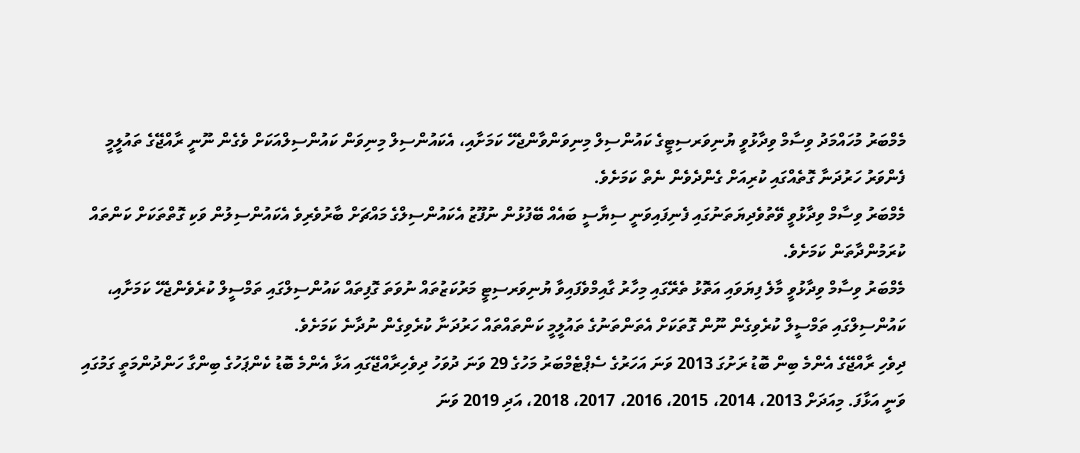މެމްބަރު މުހައްމަދު ވިސާމް ވިދާޅުވީ ޔުނިވަރސިޓީގެ ކައުންސިލް މިނިވަންވާންޖެހޭ ކަމަށާއި، އެކައުންސިލް މިނިވަން ކައުންސިލްއަކަށް ވެގެން ނޫނީ ރާއްޖޭގެ ތައުލީމީ ފެންވަރު ހަރުދަނާ ގޮތެއްގައި ކުރިއަށް ގެންދެވެން ނެތް ކަމަށެވެ.
މެމްބަރު ވިސާމް ވިދާޅުވީ ވޭތުވެދިޔަތަނުގައި ފެނިފައިވަނީ ސިޔާސީ ބައެއް ބޭފުޅުން ނުފޫޒު އެކައުންސިލްގެ މައްޗަށް ބާރުވެރިވެ އެކައުންސިލުން ވަކި ގޮތްތަކަށް ކަންތައް ކުރަމުންދާތަން ކަމަށެވެ.
މެމްބަރު ވިސާމް ވިދާޅުވީ މާލެ ފިޔަވައި އަތޮޅު ތެރޭގައި މިހާރު ގާއިމްވެފައިވާ ޔުނިވަރސިޓީ މަރުކަޒުތައް ނުވަތަ ގޮފިތައް ކައުންސިލްގައި ތަމްސީލް ކުރެވެންޖެހޭ ކަމަށާއި، ކައުންސިލްގައި ތަމްސީލް ކުރެވިގެން ނޫން ގޮތަކަށް އެތަންތަނުގެ ތައުލީމީ ކަންތައްތައް ހަރުދަނާ ކުރެވިގެން ނުދާނެ ކަމަށެވެ.
ދިވެހި ރާއްޖޭގެ އެންމެ ބިން ބޮޑު ރަށުގަ 2013 ވަނަ އަހަރުގެ ސެޕްޓެމްބަރު މަހުގެ 29 ވަނަ ދުވަހު ދިވެހިރާއްޖޭގައި އަޅާ އެންމެ ބޮޑު ކެންޕަހުގެ ބިންގާ ހަންދުންމަތީ ގަމުގައި ވަނީ އަޅާފަ. މިއަދަށް 2013، 2014، 2015، 2016، 2017، 2018، އަދި 2019 ވަނަ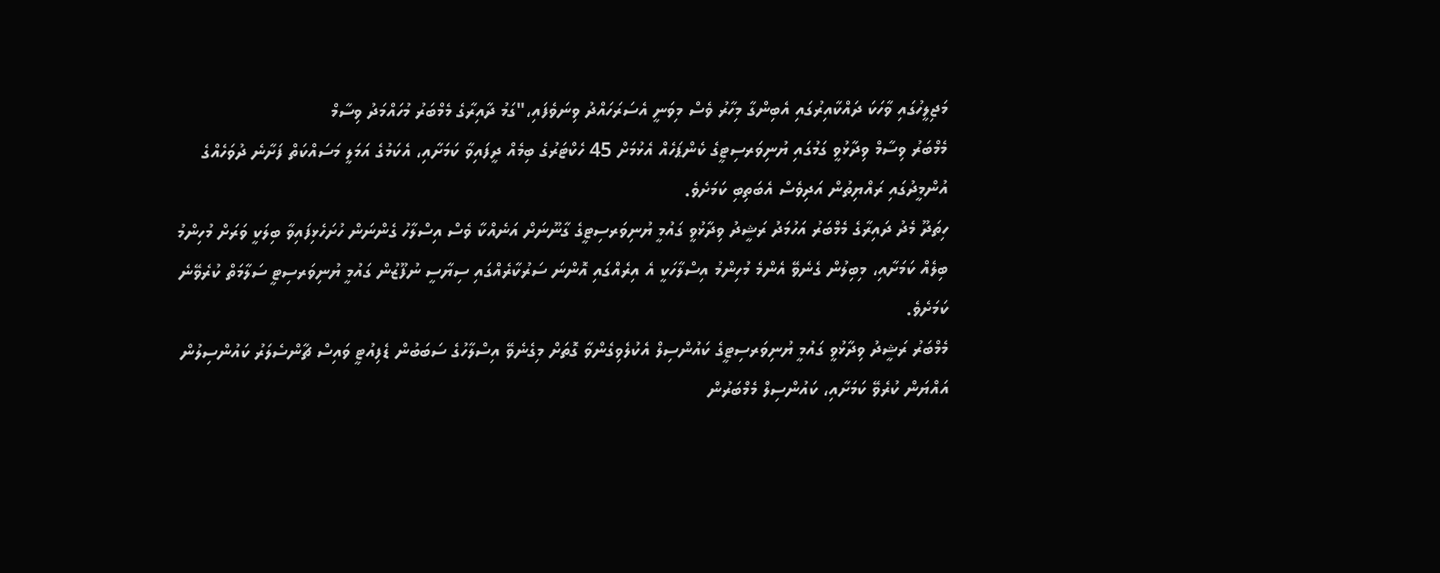މަޖިލީހުގައި ވާހަކަ ދައްކާއިރުގައި އެބިންގާ މިހާރު ވެސް މިވަނީ އެސަރަހައްދު ވިނަވެފައި،"ގަމު ދާއިރާގެ މެމްބަރު މުހައްމަދު ވިސާމް
މެމްބަރު ވިސާމް ވިދާޅުވީ ގަމުގައި ޔުނިވަރސިޓީގެ ކެންޕަހެއް އެޅުމަށް 45 ހެކްޓަރުގެ ބިމެއް ދީފައިވާ ކަމަށާއި، އެކަމުގެ އަމަލީ މަސައްކަތް ފަށާނެ ދުވަހެއްގެ އުންމީދުގައި ރައްޔިތުން އަދިވެސް އެބަތިބި ކަމަށެވެ.
ހިތަދޫ މެދު ދައިރާގެ މެމްބަރު އަހުމަދު ރަޝީދު ވިދާޅުވީ ގައުމީ ޔުނިވަރސިޓީގެ ގާނޫނަށް އަނެއްކާ ވެސް އިސްލާހު ގެންނަން ހުށަހެޅިފައިވާ ބިލަކީ ވަރަށް މުހިންމު ބިލެއް ކަމަށާއި، މިބިލުން ގެނެވޭ އެންމެ މުހިންމު އިސްލާހަކީ އެ އިރެއްގައި އޮންނަ ސަރުކާރެއްގައި ސިޔާސީ ނުފޫޒުން ގައުމީ ޔުނިވަރސިޓީ ސަލާމަތް ކުރެވޭނެ ކަމަށެވެ.
މެމްބަރު ރަޝީދު ވިދާޅުވީ ގައުމީ ޔުނިވަރސިޓީގެ ކައުންސިލް އެކުލެވިގެންވާ ގޮތަށް މިގެނެވޭ އިސްލާހުގެ ސަބަބުން ޑެފިއުޓީ ވައިސް ޗާންސެލަރު ކައުންސިލުން އައްޔަން ކުރެވޭ ކަމަށާއި، ކައުންސިލް މެމްބަރުން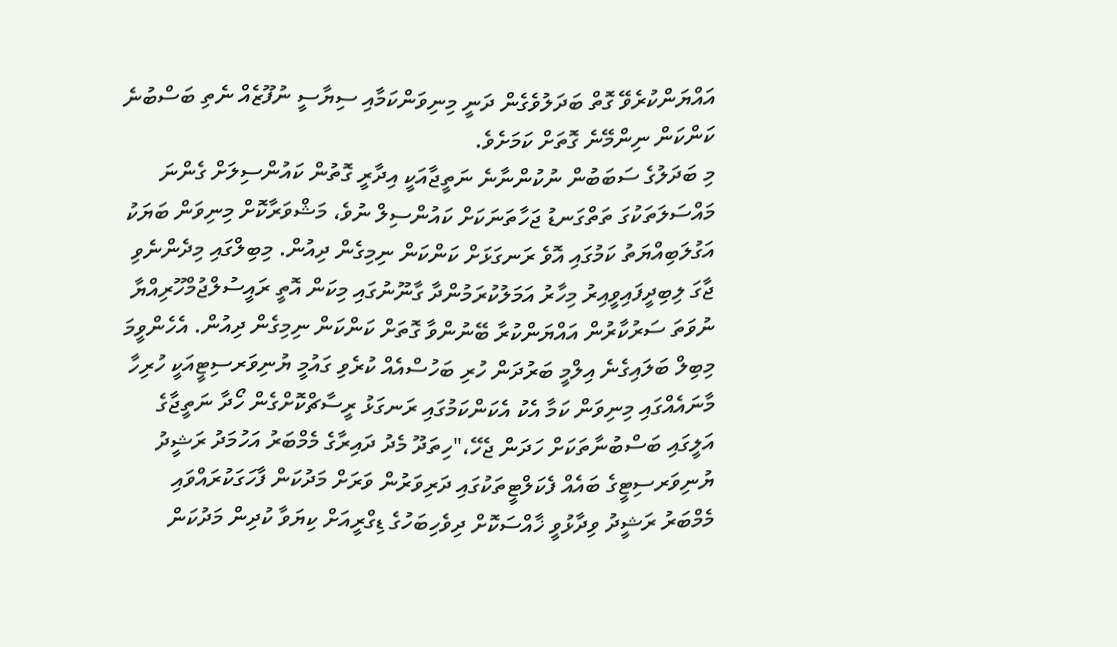އައްޔަންކުރެވޭ ގޮތް ބަދަލުވެގެން ދަނީ މިނިވަންކަމާއި ސިޔާސީ ނުފޫޒެއް ނެތި ބަސްބުނެ ކަންކަން ނިންމޭނެ ގޮތަށް ކަމަށެވެ.
މި ބަދަލުގެ ސަބަބުން ނުކުންނާނެ ނަތީޖާއަކީ އިދާރީ ގޮތުން ކައުންސިލަށް ގެންނަ މައްސަލަތަކުގަ ތަތްގަނޑު ޖަހާތަނަކަށް ކައުންސިލް ނުވެ، މަޝްވަރާކޮށް މިނިވަން ބަޔަކު އަގުލަބިއްޔަތު ކަމުގައި އޮވެ ރަނގަޅަށް ކަންކަން ނިމިގެން ދިއުން. މިބިލްގައި މިދެންނެވި ޖާގަ ލިބިދީފައިވީއިރު މިހާރު އަމަލުކުރަމުންދާ ގާނޫނުގައި މިކަން އޮތީ ރައީސުލްޖުމްހޫރިއްޔާ ނުވަތަ ސަރުކާރުން އައްޔަންކުރާ ބޭނުންވާ ގޮތަށް ކަންކަން ނިމިގެން ދިއުން. އެހެންވީމަ މިބިލް ބަލައިގެނެ އިލްމީ ބަރުދަން ހުރި ބަހުސްއެއް ކުރެވި ގައުމީ ޔުނިވަރސިޓީއަކީ ހުރިހާ މާނައެއްގައި މިނިވަން ކަމާ އެކު އެކަންކަމުގައި ރަނގަޅު ރީސާޗްކޮށްގެން ހޯދާ ނަތީޖާގެ އަލީގައި ބަސްބުނާތަކަށް ހަދަން ޖެހޭ،"ހިތަދޫ މެދު ދައިރާގެ މެމްބަރު އަހުމަދު ރަޝީދު
ޔުނިވަރސިޓީގެ ބައެއް ފެކަލްޓީތަކުގައި ދަރިވަރުން ވަރަށް މަދުކަން ފާހަގަކުރައްވައި މެމްބަރު ރަޝީދު ވިދާޅުވީ ޚާއްސަކޮށް ދިވެހިބަހުގެ ޑިގްރީއަށް ކިޔަވާ ކުދިން މަދުކަން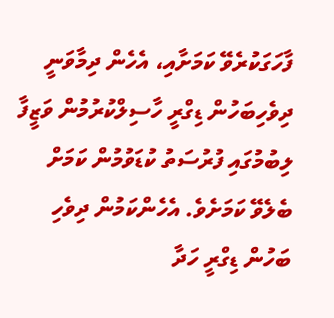ފާހަގަކުރެވޭ ކަމަށާއި، އެހެން ދިމާވަނީ ދިވެހިބަހުން ޑިގްރީ ހާސިލްކުރުމުން ވަޒީފާ ލިބުމުގައި ފުރުސަތު ކުޑަވުމުން ކަމަށް ބެލެވޭ ކަމަށެވެ. އެހެންކަމުން ދިވެހި ބަހުން ޑިގްރީ ހަދާ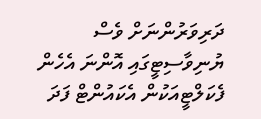ދަރިވަރުންނަށް ވެސް ޔުނިވާސިޓީގައި އޮންނަ އެހެން ފެކަލްޓީއަކުން އެކައުންޓް ފަދަ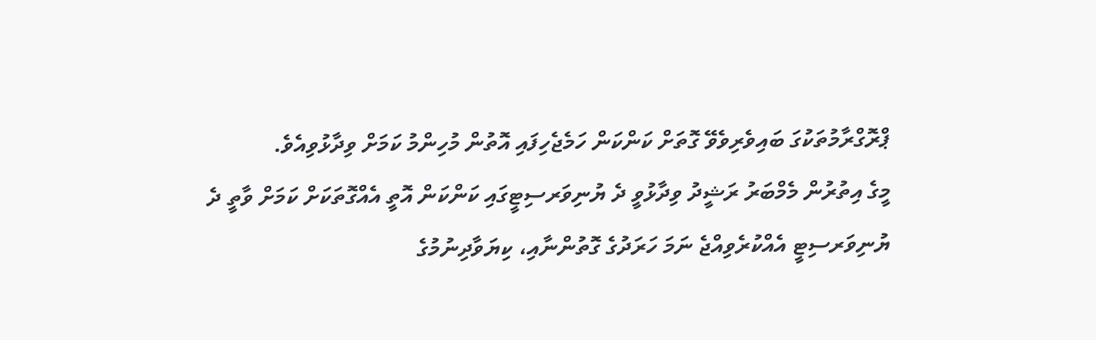ޕްރޮގްރާމުތަކުގަ ބައިވެރިވެވޭ ގޮތަށް ކަންކަން ހަމެޖެހިފައި އޮތުން މުހިންމު ކަމަށް ވިދާޅުވިއެވެ.
މީގެ އިތުރުން މެމްބަރު ރަޝީދު ވިދާޅުވީ ދެ ޔުނިވަރސިޓީގައި ކަންކަން އޮތީ އެއްގޮތަކަށް ކަމަށް ވާތީ ދެ ޔުނިވަރސިޓީ އެއްކުރެވިއްޖެ ނަމަ ހަރަދުގެ ގޮތުންނާއި، ކިޔަވާދިނުމުގެ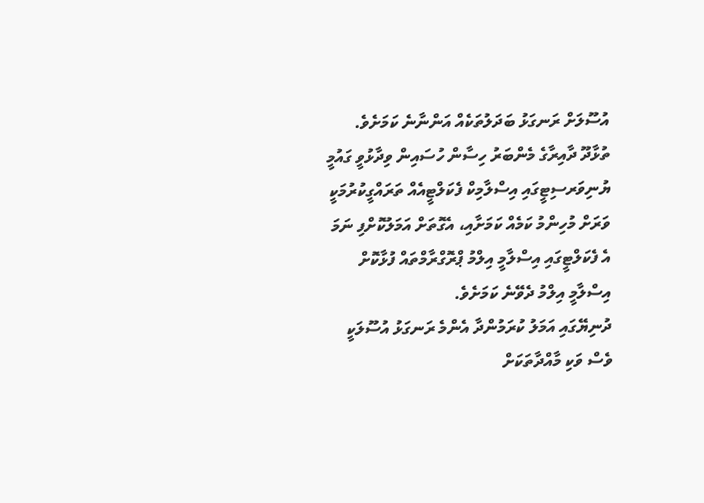އުސޫލަށް ރަނގަޅު ބަދަލުތަކެއް އަންނާނެ ކަމަށެވެ.
ތުޅާދޫ ދާއިރާގެ މެންބަރު ހިސާން ހުސައިން ވިދާޅުވީ ގައުމީ ޔުނިވަރސިޓީގައި އިސްލާމިކް ފެކަލްޓީއެއް ތަރައްގީކުރުމަކީ ވަރަށް މުހިންމު ކަމެއް ކަމަށާއި، އެގޮތަށް އަމަލުކޮށްފި ނަމަ އެ ފެކަލްޓީގައި އިސްލާމީ އިލްމު ޕްރޮގްރާމްތައް ފުޅާކޮށް އިސްލާމީ އިލްމު ދެވޭނެ ކަމަށެވެ.
ދުނިޔޭގައި އަމަލު ކުރަމުންދާ އެންމެ ރަނގަޅު އުސޫލަކީ ވެސް ވަކި މާއްދާތަކަށް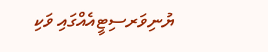ޔުނިވަރސިޓީއެއްގައި ވަކި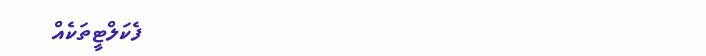ފެކަލްޓީތަކެއް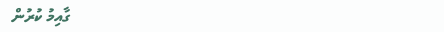ގާއިމު ކުރުން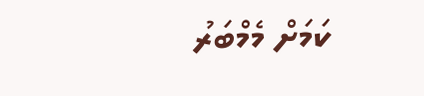ކަމަށް މެމްބަރު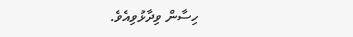ހިސާން ވިދާޅުވިއެވެ.